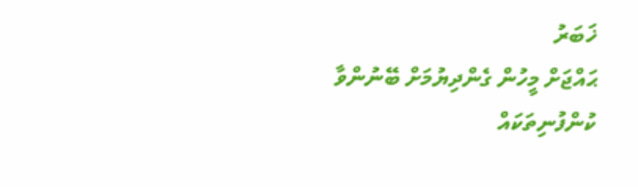ޚަބަރު
ޙައްޖަށް މީހުން ގެންދިޔުމަށް ބޭނުންވާ ކުންފުނިތަކައް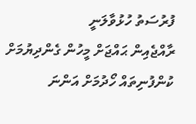ފުރުސަތު ހުޅުވާލަނީ
ރާއްޖެއިން ޙައްޖަށް މީހުން ގެންދިޔުމަށް ކުންފުނިތައް ހޯދުމަށް އަންނަ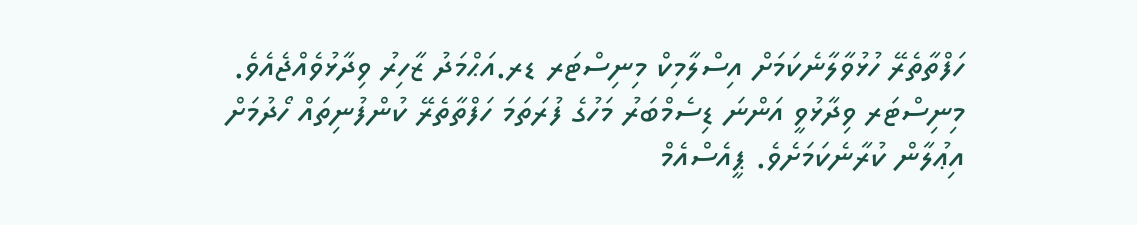ހަފްތާތެރޭ ހުޅުވާލާނެކަމަށް އިސްލާމިކް މިނިސްޓަރ ޑރ.އަޙްމަދު ޒާހިރު ވިދާޅުވެއްޖެއެވެ.
މިނިސްޓަރ ވިދާޅުވީ އަންނަ ޑިސެމްބަރު މަހުގެ ފުރަތަމަ ހަފްތާތެރޭ ކުންފުނިތައް ހޯދުމަށް އިޢުލާން ކުރާނެކަމަށެވެ. ޕީއެސްއެމް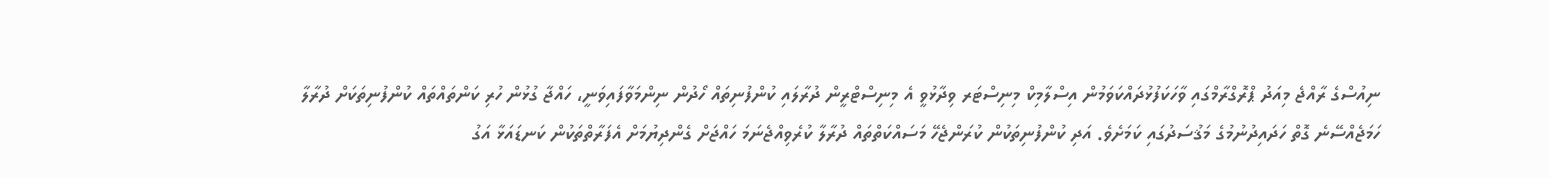ނިއުސްގެ ރާއްޖެ މިއަދު ޕްރޮގްރާމްގައި ވާހަކަފުޅުދައްކަވަމުން އިސްލާމިކް މިނިސްޓަރ ވިދާޅުވީ އެ މިނިސްޓްރީން ދުރާލައި ކުންފުނިތައް ހޯދުން ނިންމަވާފައިވަނީ، ހައްޖާ ގުޅުން ހުރި ކަންތައްތައް ކުންފުނިތަކަށް ދުރާލާ ހަމަޖެއްސޭނެ ގޮތް ހަދައިދުނުމުގެ މަޤުސަދުގައި ކަމަށެވެ. އަދި ކުންފުނިތަކުން ކުރަންޖެހޭ މަސައްކަތްތައް ދުރާލާ ކުރެވިއްޖެނަމަ ހައްޖަށް ގެންދިޔުމަށް އެފަރާތްތަކުން ކަނޑައަޅާ އަގު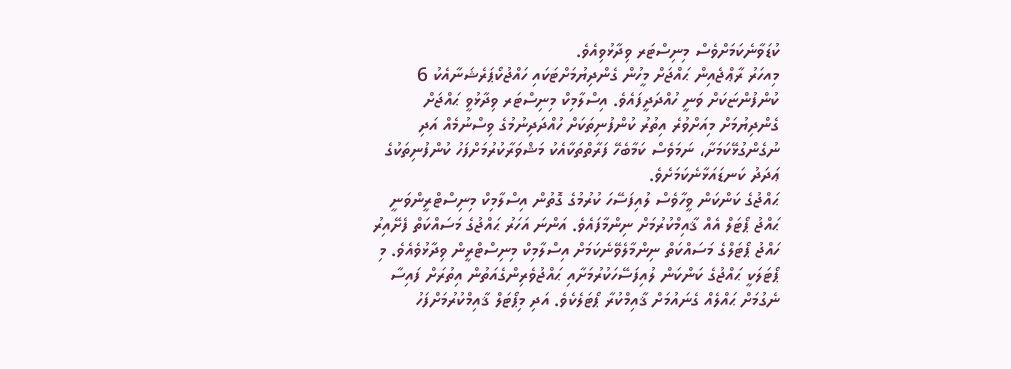ކުޑަވާނެކަމަށްވެސް މިނިސްޓަރ ވިދާޅުވިއެވެ.
މިއހަރު ރާޢްޖެއިން ޙައްޖަށް މީހުން ގެންދިޔުމަށްޓަކައި ހައްޖުކޯޕަރެޝަނާއެކު 6 ކުންފުންޏަކަށް ވަނީ ހުއްދަދީފައެވެ. އިސްލާމިކް މިނިސްޓަރ ވިދާޅުވީ ޙައްޖަށް ގެންދިޔުމަށް މިއަށްވުރެ އިތުރު ކުންފުނިތަކަށް ހުއްދަދިނުމުގެ ވިސްނުމެއް އަދި ނުގެންގުޅޭކަމަށާ، ނަމަވެސް ކަމާބެހޭ ފަރާތްތަކާއެކު މަޝްވަރާކުރުމަށްފަހު ކުންފުނިތަކުގެ ޢަދަދު ކަނޑައަޅާނެކަމަށެވެ.
ޙައްޖުގެ ކަންކަން ވީހާވެސް ލުއިފަސޭހަ ކުރުމުގެ ގޮތުން އިސްލާމިކް މިނިސްޓްރީންވަނީ ޙައްޖު ޕޯޓަލް އެއް ޤާއިމްކުރުމަށް ނިންމާފައެވެ. އަންނަ އަހަރު ޙައްޖުގެ މަސައްކަތް ފެށޭއިރު ހައްޖު ޕޯޓަލްގެ މަސައްކަތް ނިންމާލެވޭނެކަމަށް އިސްލާމިކް މިނިސްޓްރީން ވިދާޅުވެއެވެ. މި ޕޯޓަލަކީ ޙައްޖުގެ ކަންކަން ލުއިފަސޭހަކުރުމަށާއި ޙައްޖުވެރިންގެއަތުން އިތުރަށް ފައިސާ ނެގުމަށް ޙައްލެއް ގެނައުމަށް ޤާއިމްކުރާ ޕޯޓަލެކެވެ. އަދި މިޕޯޓަލް ޤާއިމްކުރުމަށްފަހު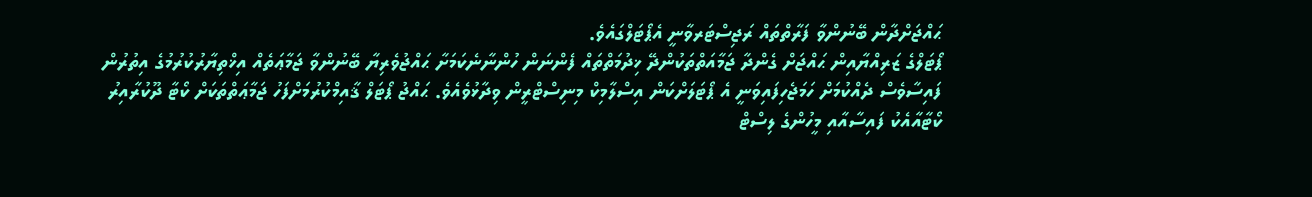ޙައްޖަށްދާން ބޭނުންވާ ފަރާތްތައް ރަޖިސްޓަރވާނީ އެޕޯޓަލްގައެވެ.
ޕޯޓަލްގެ ޒަރިއްޔާއިން ޙައްޖަށް ގެންދާ ޖަމާއަތްތަކުންދޭ ޚިދުމަތްތައް ފެންނަން ހުންނާނެކަމަށާ ޙައްޖުވެރިޔާ ބޭނުންވާ ޖަމާޢަތެއް އިޚްތިޔާރުކުރުމުގެ އިތުރުން ފައިސާވެސް ދެއްކުމަށް ހަމަޖެހިފައިވަނީ އެ ޕޯޓަލަށްކަން އިސްލާމިކް މިނިސްޓްރީން ވިދާޅުވެއެވެ. ޙައްޖު ޕޯޓަލް ޤާއިމްކުރުމަށްފަހު ޖަމާޢަތްތަކަށް ކޯޓާ ދޫކުރާއިރު ކޯޓާއާއެކު ފައިސާއާއި މީހުންގެ ލިސްޓް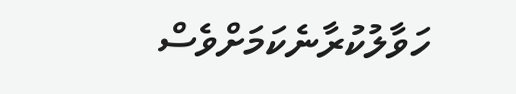ހަވާލުކުރާނެކަމަށްވެސް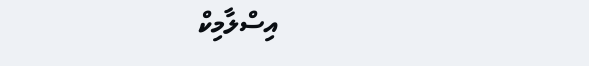އިސްލާމިކް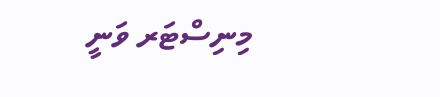މިނިސްޓަރ ވަނީ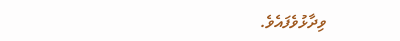ވިދާޅުވެފައެވެ.